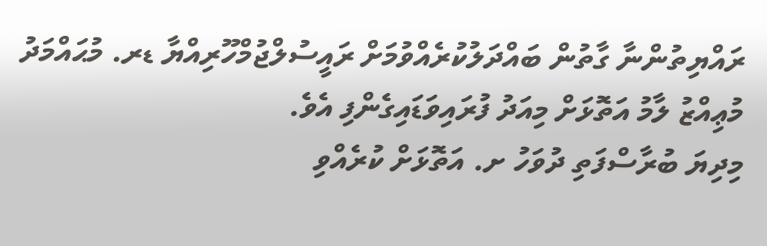ރައްޔިތުންނާ ގާތުން ބައްދަލުކުރެއްވުމަށް ރައީސުލްޖުމްހޫރިއްޔާ ޑރ. މުޙައްމަދު މުޢިއްޒު ލާމު އަތޮޅަށް މިއަދު ފުރައިވަޑައިގެންފި އެވެ.
މިދިޔަ ބުރާސްފަތި ދުވަހު ށ. އަތޮޅަށް ކުރެއްވި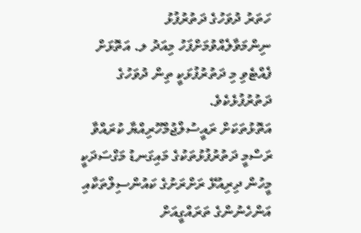ހަތަރު ދުވަހުގެ ދަތުރުފުޅު ނިންމަވާލެއްވުމަށްފަހު މިއަދު ލ. އަތޮޅަށް ފެއްޓެވި މި ދަތުރުފުޅަކީ ތިން ދުވަހުގެ ދަތުރުފުޅެކެވެ.
އަތޮޅުތަކަށް ރައީސުލްޖުމްހޫރިއްޔާ ކުރައްވާ ރަސްމީ ދަތުރުފުޅުތަކުގެ މައިގަނޑު މަގްސަދަކީ މީހުން ދިރިއުޅޭ ރަށްރަށުގެ ކައުންސިލްތަކާއި އަންހެނުންގެ ތަރައްގީއަށް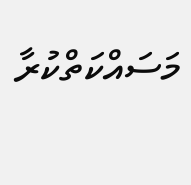މަސައްކަތްކުރާ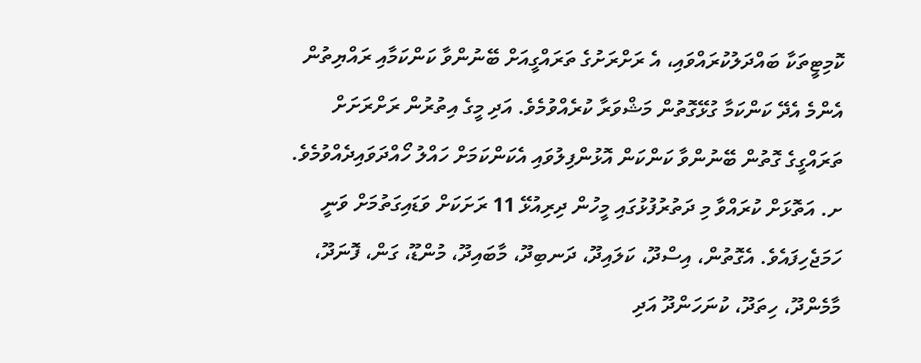ކޮމިޓީތަކާ ބައްދަލުކުރައްވައި، އެ ރަށްރަށުގެ ތަރައްގީއަށް ބޭނުންވާ ކަންކަމާއި ރައްޔިތުން އެންމެ އެދޭ ކަންކަމާ ގުޅޭގޮތުން މަޝްވަރާ ކުރެއްވުމެވެ. އަދި މީގެ އިތުރުން ރަށްރަށަށް ތަރައްގީގެ ގޮތުން ބޭނުންވާ ކަންކަން އޮޅުންފިލުވައި އެކަންކަމަށް ހައްލު ހޯއްދަވައިދެއްވުމެވެ.
ށ. އަތޮޅަށް ކުރައްވާ މި ދަތުރުފުޅުގައި މީހުން ދިރިއުޅޭ 11 ރަށަކަށް ވަޑައިގަތުމަށް ވަނީ ހަމަޖެހިފައެވެ. އެގޮތުން، އިސްދޫ، ކަލައިދޫ، ދަނބިދޫ، މާބައިދޫ، މުންޑޫ، ގަން، ފޮނަދޫ، މާމެންދޫ، ހިތަދޫ، ކުނަހަންދޫ އަދި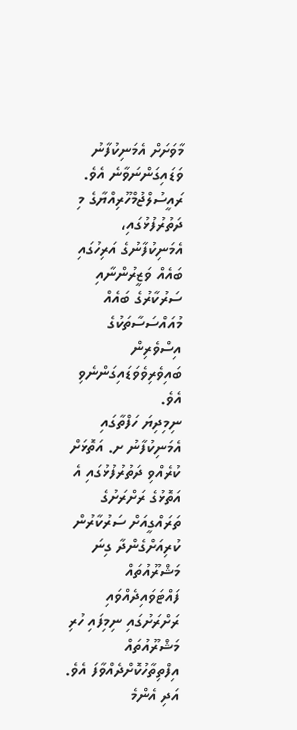މާވަށަށް އެމަނިކުފާނު ވަޑައިގަންނަވާނެ އެވެ. ރައީސުލްޖުމްހޫރިއްޔާގެ މި ދަތުރުފުޅުގައި، އެމަނިކުފާނުގެ އަރިހުގައި ބައެއް ވަޒީރުންނާއި ސަރުކާރުގެ ބައެއް މުއައްސަސާތަކުގެ އިސްވެރިން ބައިވެރިވެވަޑައިގަންނެވި އެވެ.
ނިމިދިޔަ ހަފްތާގައި އެމަނިކުފާނު ށ. އަތޮޅަށް ކުރެއްވި ދަތުރުފުޅުގައި އެ އަތޮޅުގެ ރަށްރަށުގެ ތަރައްގީއަށް ސަރުކާރުން ކުރިއަށްގެންދާ ގިނަ މަޝްރޫއުތައް ފައްޓަވައިދެއްވައި ރަށްރަށުގައި ނިމިފައި ހުރި މަޝްރޫއުތައް އިފްތިތާހުކޮށްދެއްވާފަ އެވެ. އަދި އެންމެ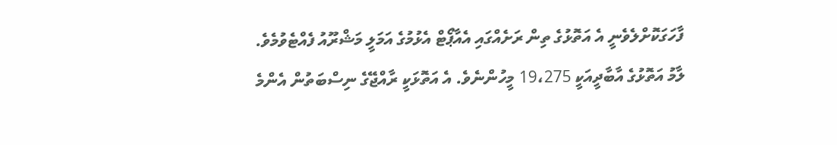ފާހަގަކޮށްލެވެނީ އެ އަތޮޅުގެ ތިން ރަށެއްގައި އެއާޕޯޓް އެޅުމުގެ އަމަލީ މަޝްރޫއު ފެއްޓެވުމެވެ.
ލާމު އަތޮޅުގެ އާބާދީއަކީ 19،275 މީހުންނެވެ. އެ އަތޮޅަކީ ރާއްޖޭގެ ނިސްބަތުން އެންމެ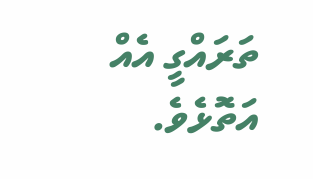ތަރައްގީ އެއް އަތޮޅެވެ.